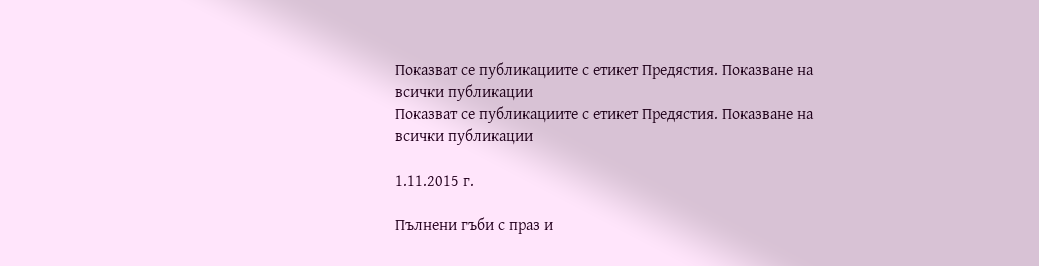Показват се публикациите с етикет Предястия. Показване на всички публикации
Показват се публикациите с етикет Предястия. Показване на всички публикации

1.11.2015 г.

Пълнени гъби с праз и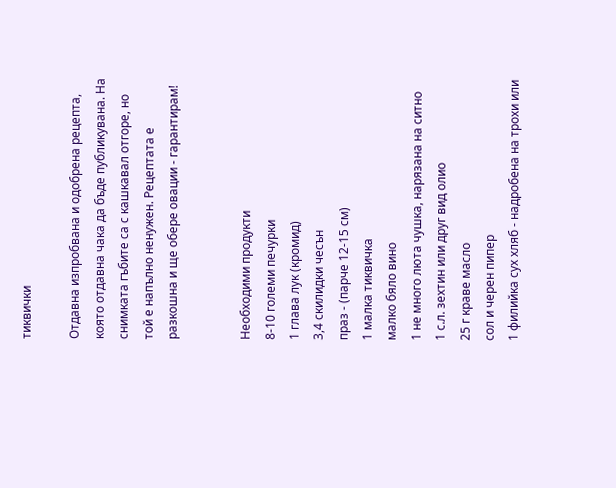тиквички

Отдавна изпробвана и одобрена рецепта, която отдавна чака да бъде публикувана. На снимката гъбите са с кашкавал отгоре, но той е напълно ненужен. Рецептата е разкошна и ще обере овации - гарантирам!


Необходими продукти
8-10 големи печурки
1 глава лук (кромид)
3,4 скилидки чесън
праз - (парче 12-15 см)
1 малка тиквичка
малко бяло вино
1 не много люта чушка, нарязана на ситно
1 с.л. зехтин или друг вид олио
25 г краве масло
сол и черен пипер
1 филийка сух хляб - надробена на трохи или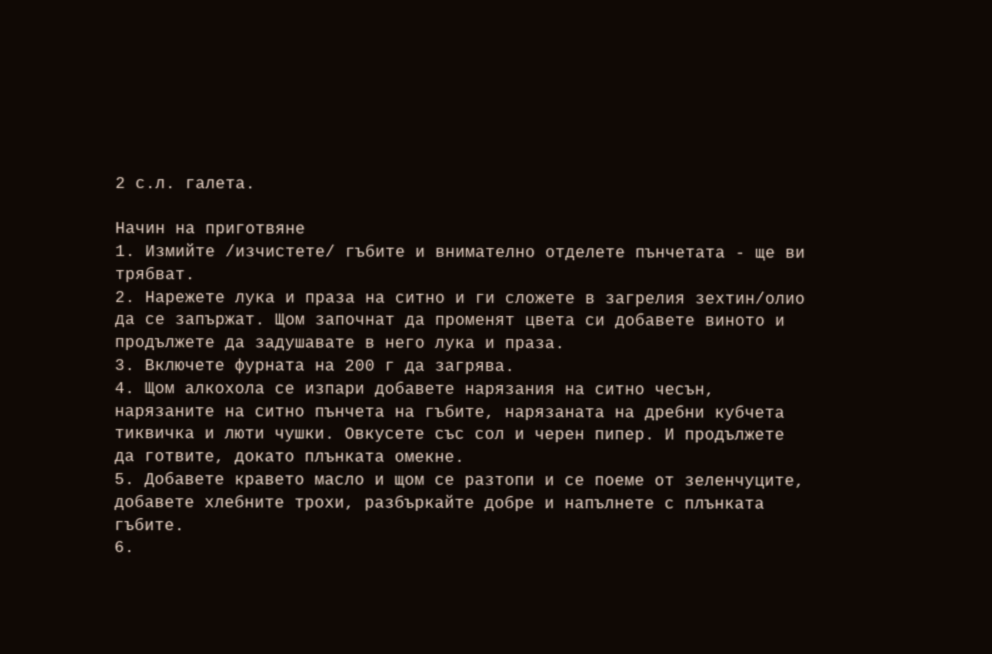2 с.л. галета.

Начин на приготвяне
1. Измийте /изчистете/ гъбите и внимателно отделете пънчетата - ще ви трябват.
2. Нарежете лука и праза на ситно и ги сложете в загрелия зехтин/олио да се запържат. Щом започнат да променят цвета си добавете виното и продължете да задушавате в него лука и праза.
3. Включете фурната на 200 г да загрява.
4. Щом алкохола се изпари добавете нарязания на ситно чесън, нарязаните на ситно пънчета на гъбите, нарязаната на дребни кубчета тиквичка и люти чушки. Овкусете със сол и черен пипер. И продължете да готвите, докато плънката омекне.
5. Добавете кравето масло и щом се разтопи и се поеме от зеленчуците, добавете хлебните трохи, разбъркайте добре и напълнете с плънката гъбите.
6.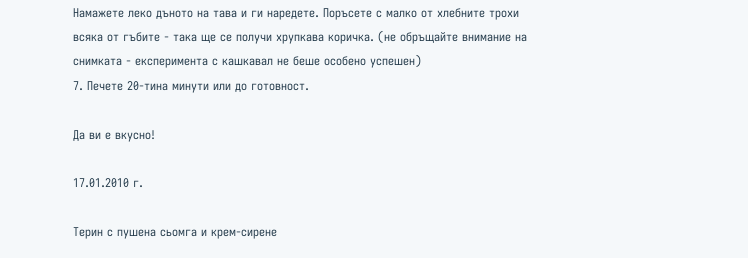Намажете леко дъното на тава и ги наредете. Поръсете с малко от хлебните трохи всяка от гъбите - така ще се получи хрупкава коричка. (не обръщайте внимание на снимката - експеримента с кашкавал не беше особено успешен)
7. Печете 20-тина минути или до готовност.

Да ви е вкусно!

17.01.2010 г.

Терин с пушена сьомга и крем-сирене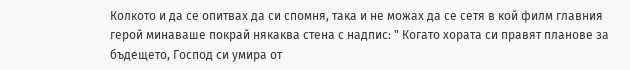Колкото и да се опитвах да си спомня, така и не можах да се сетя в кой филм главния герой минаваше покрай някаква стена с надпис: " Когато хората си правят планове за бъдещето, Господ си умира от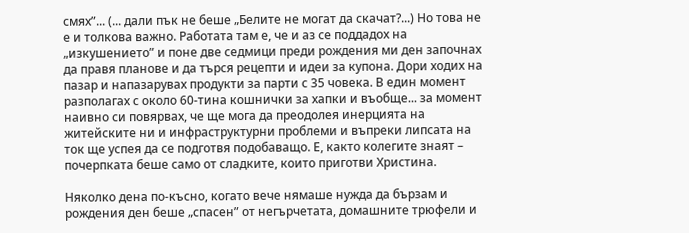смях”... (... дали пък не беше „Белите не могат да скачат?...) Но това не е и толкова важно. Работата там е, че и аз се поддадох на „изкушението” и поне две седмици преди рождения ми ден започнах да правя планове и да търся рецепти и идеи за купона. Дори ходих на пазар и напазарувах продукти за парти с 35 човека. В един момент разполагах с около 60-тина кошнички за хапки и въобще... за момент наивно си повярвах, че ще мога да преодолея инерцията на житейските ни и инфраструктурни проблеми и въпреки липсата на ток ще успея да се подготвя подобаващо. Е, както колегите знаят – почерпката беше само от сладките, които приготви Христина.

Няколко дена по-късно, когато вече нямаше нужда да бързам и рождения ден беше „спасен” от негърчетата, домашните трюфели и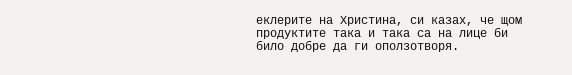еклерите на Христина, си казах, че щом продуктите така и така са на лице би било добре да ги оползотворя.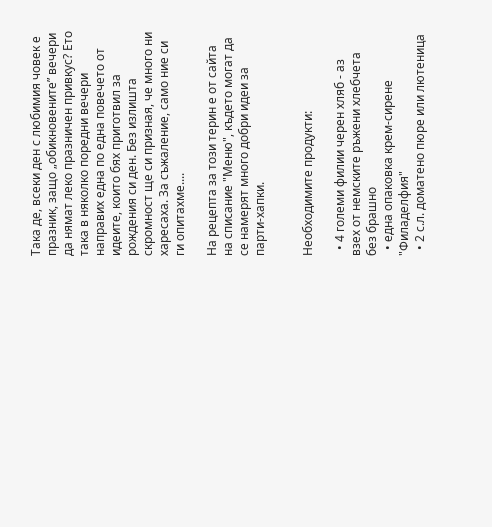Така де, всеки ден с любимия човек е празник, защо „обикновените” вечери да нямат леко празничен привкус? Ето така в няколко поредни вечери направих една по една повечето от идеите, които бях приготвил за рождения си ден. Без излишта скромност ще си призная, че много ни харесаха. За съжаление, само ние си ги опитахме....

На рецепта за този терин е от сайта на списание "Меню", където могат да се намерят много добри идеи за парти-хапки.


Необходимите продукти:

  • 4 големи филии черен хляб - аз взех от немските ръжени хлебчета без брашно
  • една опаковка крем-сирене "Филаделфия"
  • 2 с.л. доматено пюре или лютеница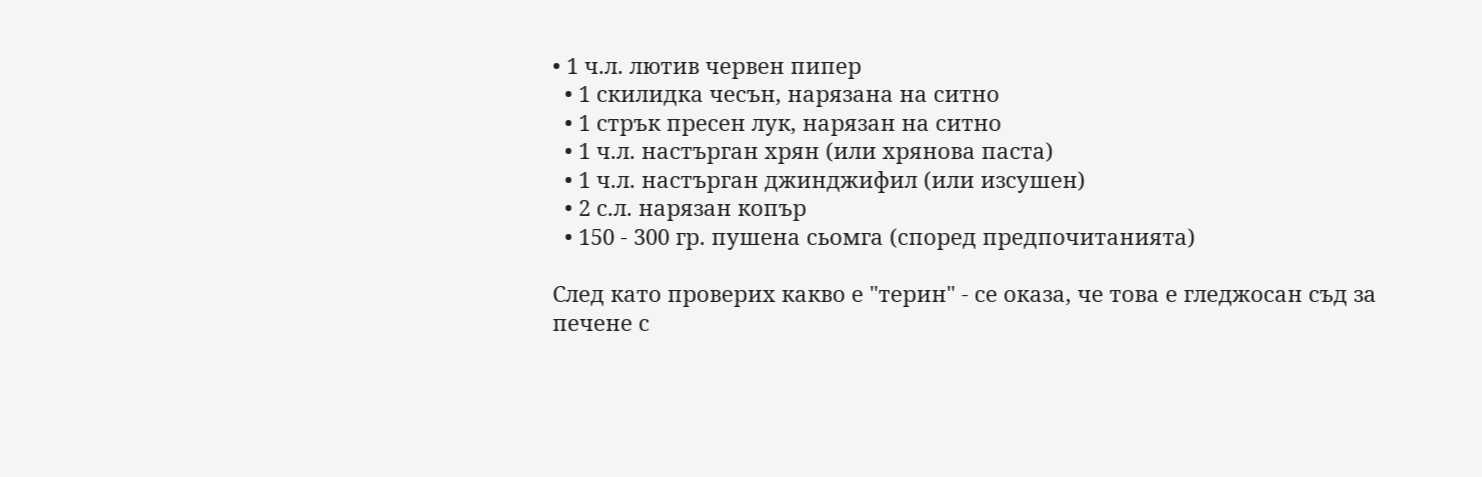• 1 ч.л. лютив червен пипер
  • 1 скилидка чесън, нарязана на ситно
  • 1 стрък пресен лук, нарязан на ситно
  • 1 ч.л. настърган хрян (или хрянова паста)
  • 1 ч.л. настърган джинджифил (или изсушен)
  • 2 с.л. нарязан копър
  • 150 - 300 гр. пушена сьомга (според предпочитанията)

След като проверих какво е "терин" - се оказа, че това е гледжосан съд за печене с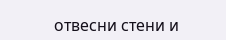отвесни стени и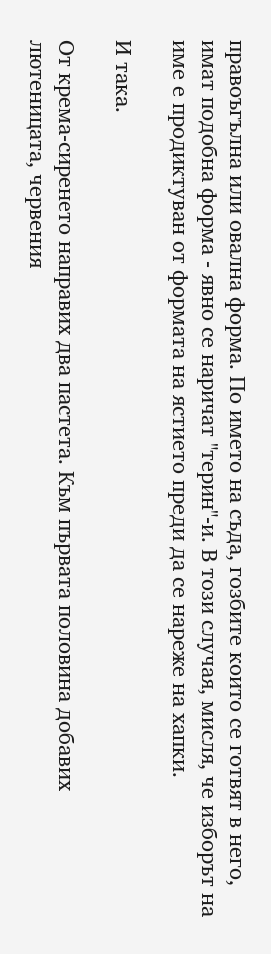правоъгълна или овална форма. По името на съда, гозбите които се готвят в него, имат подобна форма - явно се наричат "терин"-и. В този случая, мисля, че изборът на име е продиктуван от формата на ястието преди да се нареже на хапки.

И така.

От крема-сиренето направих два пастета. Към първата половина добавих лютеницата, червения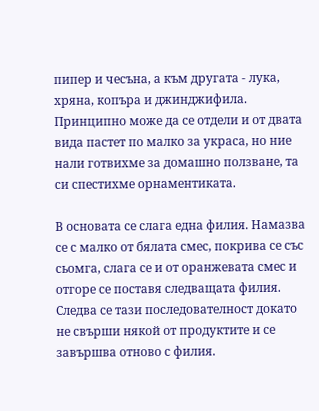пипер и чесъна, а към другата - лука, хряна, копъра и джинджифила. Принципно може да се отдели и от двата вида пастет по малко за украса, но ние нали готвихме за домашно ползване, та си спестихме орнаментиката.

В основата се слага една филия. Намазва се с малко от бялата смес, покрива се със сьомга, слага се и от оранжевата смес и отгоре се поставя следващата филия. Следва се тази последователност докато не свърши някой от продуктите и се завършва отново с филия.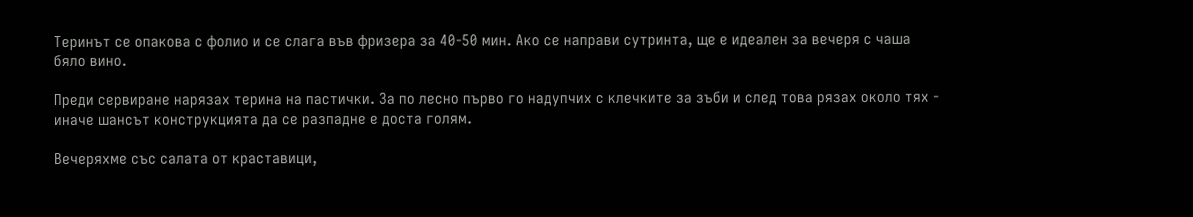Теринът се опакова с фолио и се слага във фризера за 40-50 мин. Ако се направи сутринта, ще е идеален за вечеря с чаша бяло вино.

Преди сервиране нарязах терина на пастички. За по лесно първо го надупчих с клечките за зъби и след това рязах около тях - иначе шансът конструкцията да се разпадне е доста голям.

Вечеряхме със салата от краставици,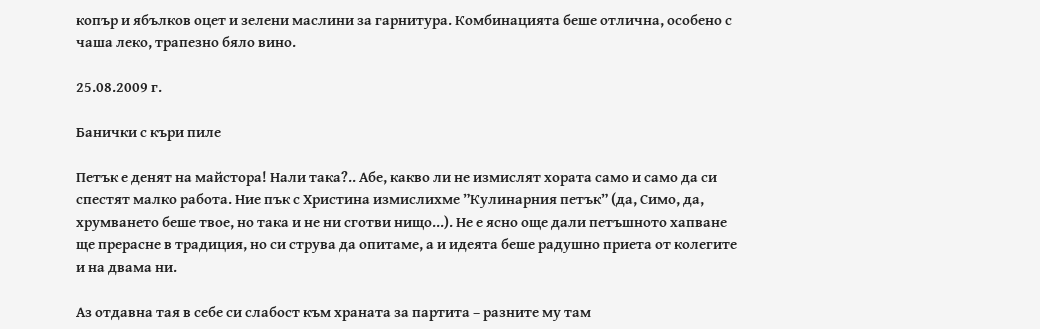копър и ябълков оцет и зелени маслини за гарнитура. Комбинацията беше отлична, особено с чаша леко, трапезно бяло вино.

25.08.2009 г.

Банички с къри пиле

Петък е денят на майстора! Нали така?.. Абе, какво ли не измислят хората само и само да си спестят малко работа. Ние пък с Христина измислихме ”Кулинарния петък” (да, Симо, да, хрумването беше твое, но така и не ни сготви нищо...). Не е ясно още дали петъшното хапване ще прерасне в традиция, но си струва да опитаме, а и идеята беше радушно приета от колегите и на двама ни.

Аз отдавна тая в себе си слабост към храната за партита – разните му там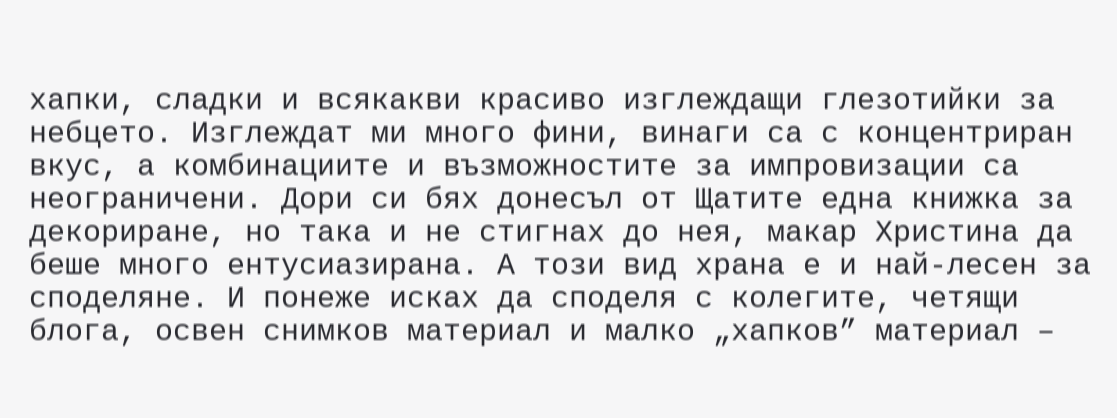хапки, сладки и всякакви красиво изглеждащи глезотийки за небцето. Изглеждат ми много фини, винаги са с концентриран вкус, а комбинациите и възможностите за импровизации са неограничени. Дори си бях донесъл от Щатите една книжка за декориране, но така и не стигнах до нея, макар Христина да беше много ентусиазирана. А този вид храна е и най-лесен за споделяне. И понеже исках да споделя с колегите, четящи блога, освен снимков материал и малко „хапков” материал –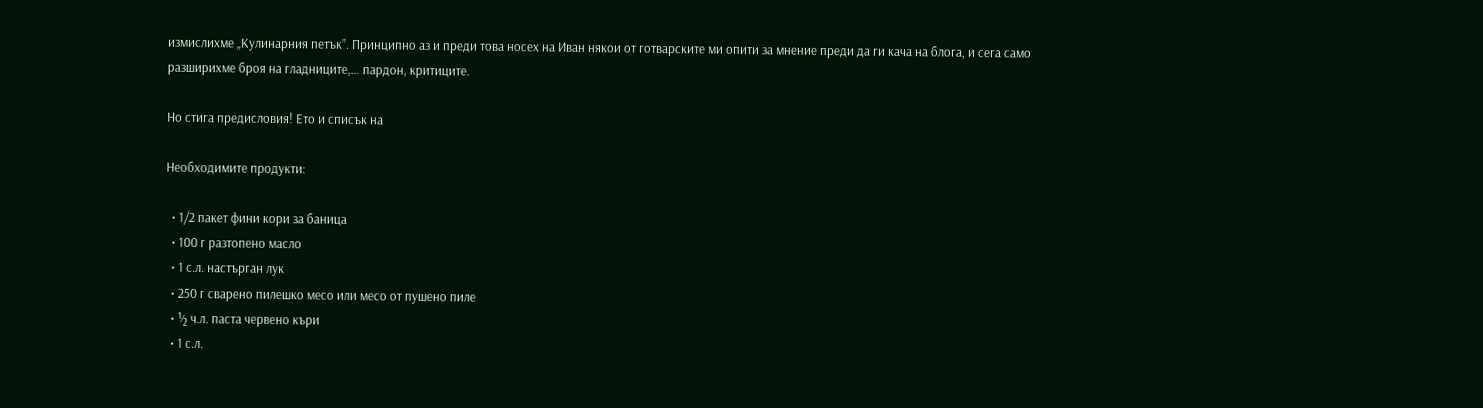измислихме „Кулинарния петък”. Принципно аз и преди това носех на Иван някои от готварските ми опити за мнение преди да ги кача на блога, и сега само разширихме броя на гладниците,… пардон, критиците.

Но стига предисловия! Ето и списък на

Необходимите продукти:

  • 1/2 пакет фини кори за баница
  • 100 г разтопено масло
  • 1 с.л. настърган лук
  • 250 г сварено пилешко месо или месо от пушено пиле
  • ½ ч.л. паста червено къри
  • 1 с.л.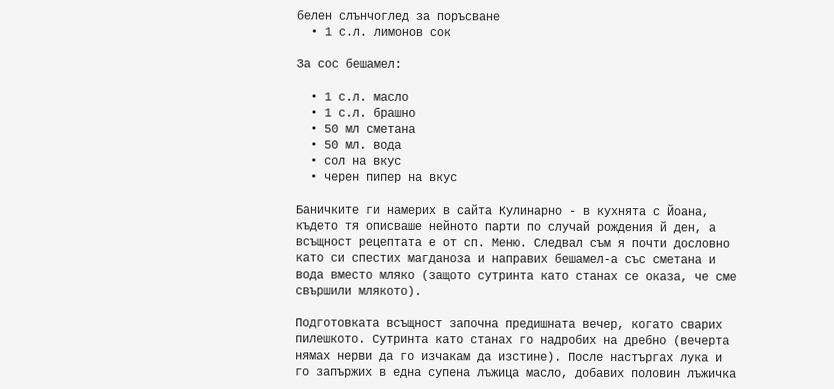белен слънчоглед за поръсване
  • 1 с.л. лимонов сок

За сос бешамел:

  • 1 с.л. масло
  • 1 с.л. брашно
  • 50 мл сметана
  • 50 мл. вода
  • сол на вкус
  • черен пипер на вкус

Баничките ги намерих в сайта Кулинарно - в кухнята с Йоана, където тя описваше нейното парти по случай рождения й ден, а всъщност рецептата е от сп. Меню. Следвал съм я почти дословно като си спестих магданоза и направих бешамел-а със сметана и вода вместо мляко (защото сутринта като станах се оказа, че сме свършили млякото).

Подготовката всъщност започна предишната вечер, когато сварих пилешкото. Сутринта като станах го надробих на дребно (вечерта нямах нерви да го изчакам да изстине). После настъргах лука и го запържих в една супена лъжица масло, добавих половин лъжичка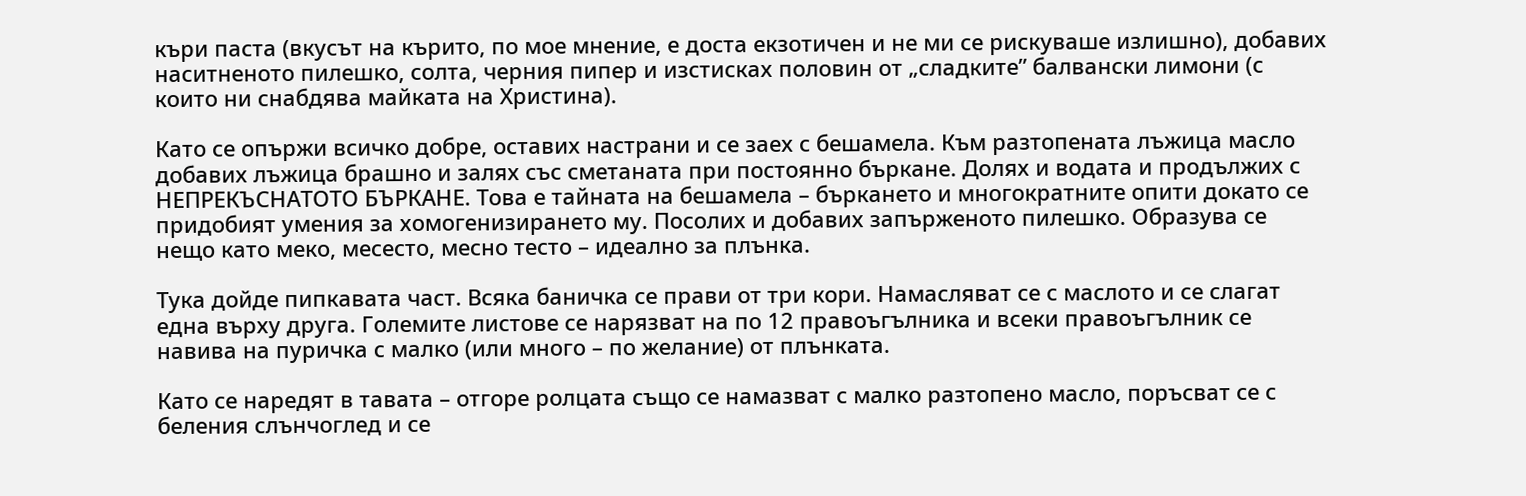къри паста (вкусът на кърито, по мое мнение, е доста екзотичен и не ми се рискуваше излишно), добавих наситненото пилешко, солта, черния пипер и изстисках половин от „сладките” балвански лимони (с които ни снабдява майката на Христина).

Като се опържи всичко добре, оставих настрани и се заех с бешамела. Към разтопената лъжица масло добавих лъжица брашно и залях със сметаната при постоянно бъркане. Долях и водата и продължих с НЕПРЕКЪСНАТОТО БЪРКАНЕ. Това е тайната на бешамела – бъркането и многократните опити докато се придобият умения за хомогенизирането му. Посолих и добавих запърженото пилешко. Образува се нещо като меко, месесто, месно тесто – идеално за плънка.

Тука дойде пипкавата част. Всяка баничка се прави от три кори. Намасляват се с маслото и се слагат една върху друга. Големите листове се нарязват на по 12 правоъгълника и всеки правоъгълник се навива на пуричка с малко (или много – по желание) от плънката.

Като се наредят в тавата – отгоре ролцата също се намазват с малко разтопено масло, поръсват се с беления слънчоглед и се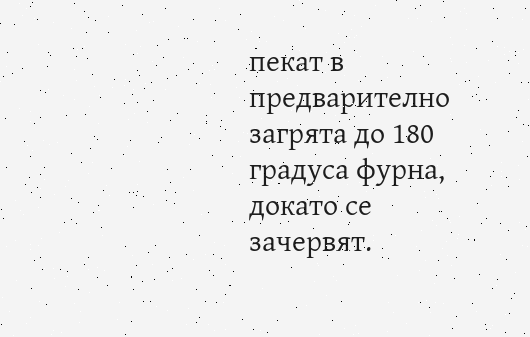пекат в предварително загрята до 180 градуса фурна, докато се зачервят.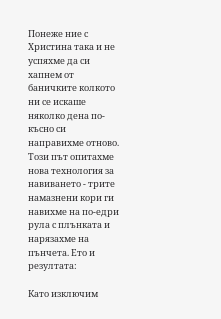Понеже ние с Христина така и не успяхме да си хапнем от баничките колкото ни се искаше няколко дена по-късно си направихме отново. Този път опитахме нова технология за навиването - трите намазнени кори ги навихме на по-едри рула с плънката и нарязахме на пънчета. Ето и резултата:

Като изключим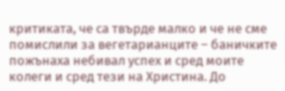критиката, че са твърде малко и че не сме помислили за вегетарианците – баничките пожънаха небивал успех и сред моите колеги и сред тези на Христина. До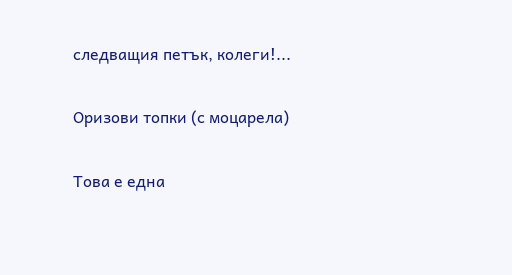следващия петък, колеги!...

Оризови топки (с моцарела)

Това е една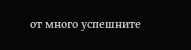от много успешните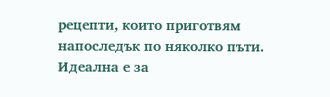рецепти, които приготвям напоследък по няколко пъти. Идеална е за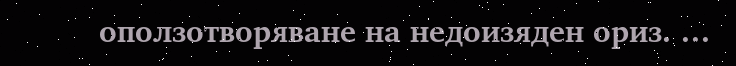оползотворяване на недоизяден ориз. ...